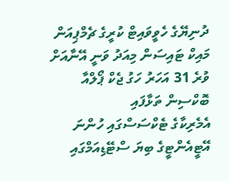ދުނިޔޭގެ ހެވީވައިޓް ކުރީގެ ޗެމްޕިއަން މައިކް ޓައިސަން މިއަދު ވަނީ އޭނާއަށް ވުރެ 31 އަހަރު ހަގު ޖެކް ޕޯލްއާ ބޮކްސިން ތަޅާފައި
އެމެރިކާގެ ޓެކްސަސްގައި ހުންނަ އޭޓީއެންޓީގެ ބިޔަ ސްޓޭޑިއަމްގައި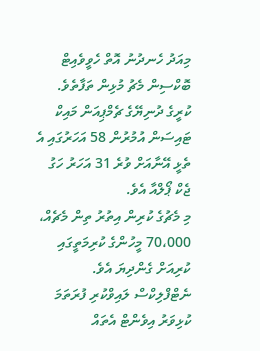މިއަދު ހެނދުނު އޮތް ހެވީވެއިޓް ބޮކްސިން މެޗު މުޅިން ތަފާތެވެ. ކުރީގެ ދުނިޔޭގެ ޗެމްޕިއަން މައިކް ޓައިސަން އުމުރުން 58 އަހަރުގައި އެ ތެޅީ އޭނާއަށް ވުރެ 31 އަހަރު ހަގު ޖެކް ޕޯލްއާ އެވެ.
މި މެޗުގެ ކުރިން އިތުރު ތިން މެޗެއް، 70،000 މީހުންގެ ކުރިމަތީގައި ކުރިއަށް ގެންދިޔަ އެވެ. ނެޓްފްލިކްސް ލައިވްކުރި ފުރަތަމަ ކުޅިވަރު އިވެންޓް އެތައް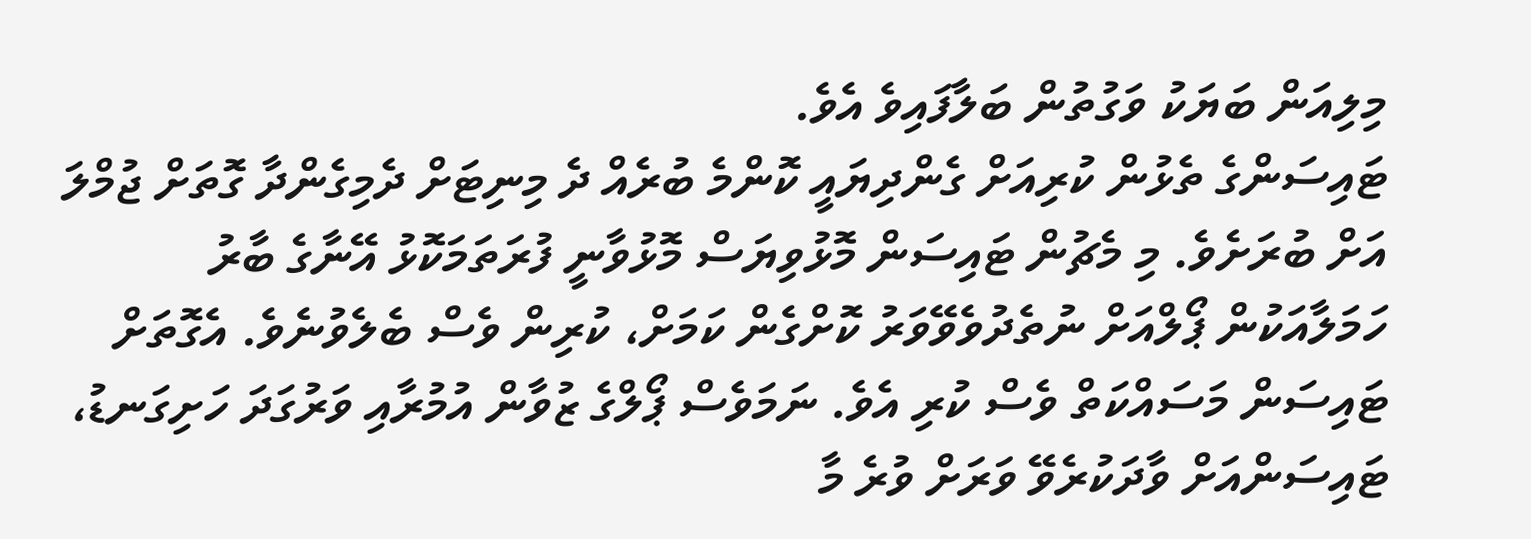މިލިއަން ބަޔަކު ވަގުތުން ބަލާފައިވެ އެވެ.
ޓައިސަންގެ ތެޅުން ކުރިއަށް ގެންދިޔައީ ކޮންމެ ބުރެއް ދެ މިނިޓަށް ދެމިގެންދާ ގޮތަށް ޖުމްލަ އަށް ބުރަށެވެ. މި މެޗުން ޓައިސަން މޮޅުވިޔަސް މޮޅުވާނީ ފުރަތަމަކޮޅު އޭނާގެ ބާރު ހަމަލާއަކުން ޕޯލްއަށް ނުތެދުވެވޭވަރު ކޮށްގެން ކަމަށް، ކުރިން ވެސް ބެލެވުނެވެ. އެގޮތަށް ޓައިސަން މަސައްކަތް ވެސް ކުރި އެވެ. ނަމަވެސް ޕޯލްގެ ޒުވާން އުމުރާއި ވަރުގަދަ ހަށިގަނޑު، ޓައިސަންއަށް ވާދަކުރެވޭ ވަރަށް ވުރެ މާ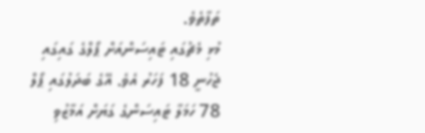ތަފާތެވެ.
މުޅި މެޗުގައި ޓައިސަންއަށް ޕޯލްގެ ގައިގައި ޖެހުނީ 18 ފަހަރު އެވެ. އޭގެ ބަދަލުގައި ޕޯލް 78 ހަމަލާ ޓައިސަންގެ ގަޔަށް އަމާޒުވި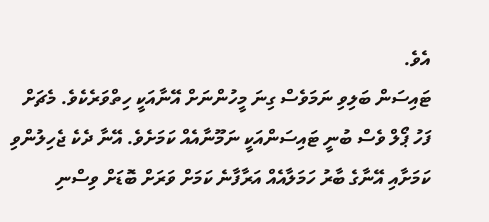އެވެ.
ޓައިސަން ބަލިވި ނަމަވެސް ގިނަ މީހުންނަށް އޭނާއަކީ ހިތްވަރެކެވެ. މެޗަށް ފަހު ޕޯލް ވެސް ބުނީ ޓައިސަންއަކީ ނަމޫނާއެއް ކަމަށެވެ. އޭނާ ދެކެ ޖެހިލުންވި ކަމަށާއި އޭނާގެ ބާރު ހަމަލާއެއް އަރާފާނެ ކަމަށް ވަރަށް ބޮޑަށް ވިސްނި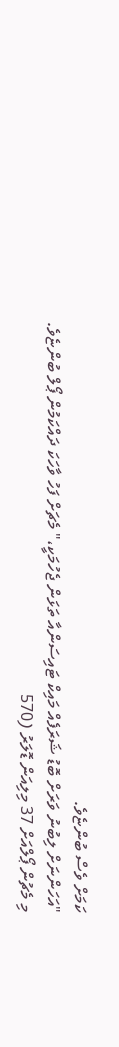ކަމަށް ވެސް ބުންޏެވެ.
"އަހަންނަށް ލިބުނު ވަރަށް ބޮޑު ޝަރަފެއް މައިކް ޓައިސަންއާ ތަޅަން ޖެހުމަކީ،" މެޗަށް ފަހު ވާހަކަ ދައްކަމުން ޕޯލް ބުންޏެވެ.
މި މެޗުން ޕޯލްއަށް 37 މިލިއަން ޑޮލަރު (570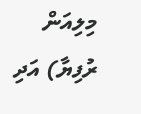މިލިއަން ރުފިޔާ) އަދި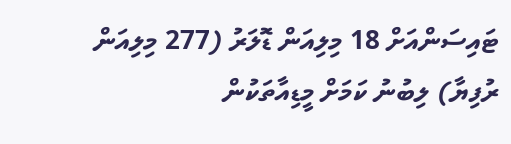ޓައިސަންއަށް 18 މިލިއަން ޑޮލަރު (277 މިލިއަން ރުފިޔާ) ލިބުނު ކަމަށް މީޑިއާތަކުން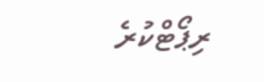ރިޕޯޓްކުރެ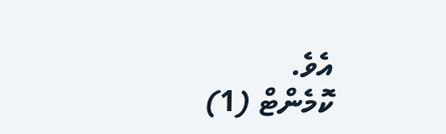އެވެ.
ކޮމެންޓް (1)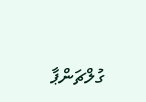ގުލްޗަންޕާ